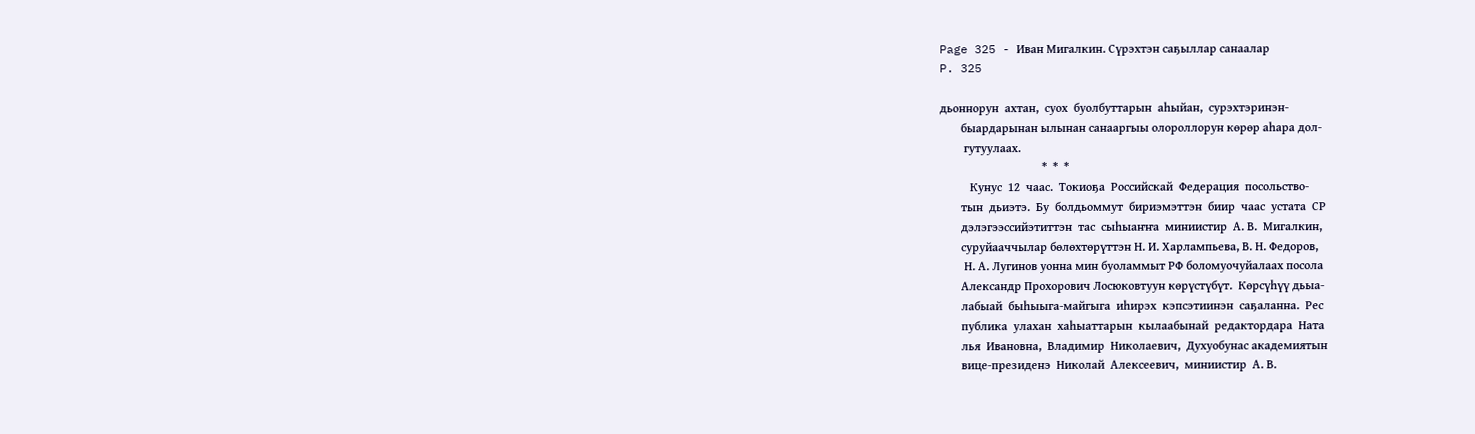Page 325 - Иван Мигалкин. Сүрэхтэн саҕыллар санаалар
P. 325

дьоннорун  ахтан,  суох  буолбуттарын  аһыйан,  сурэхтэринэн-
       быардарынан ылынан санааргыы олороллорун көрөр аһара дол-
        гутуулаах.
                                  *  *  *
          Кунус  12  чаас.  Токиоҕа  Российскай  Федерация  посольство-
       тын  дьиэтэ.  Бу  болдьоммут  бириэмэттэн  биир  чаас  устата  СР
       дэлэгээссийэтиттэн  тас  сыһыаҥҥа  миниистир  А. В.  Мигалкин,
       суруйааччылар бөлөхтөрүттэн Н. И. Харлампьева, В. Н. Федоров,
        Н. А. Лугинов уонна мин буоламмыт РФ боломуочуйалаах посола
       Александр Прохорович Лосюковтуун көрүстүбүт.  Көрсүһүү дьыа-
       лабыай  быһыыга-майгыга  иһирэх  кэпсэтиинэн  саҕаланна.  Рес
       публика  улахан  хаһыаттарын  кылаабынай  редактордара  Ната
       лья  Ивановна,  Владимир  Николаевич,  Духуобунас академиятын
       вице-президенэ  Николай  Алексеевич,  миниистир  А. В.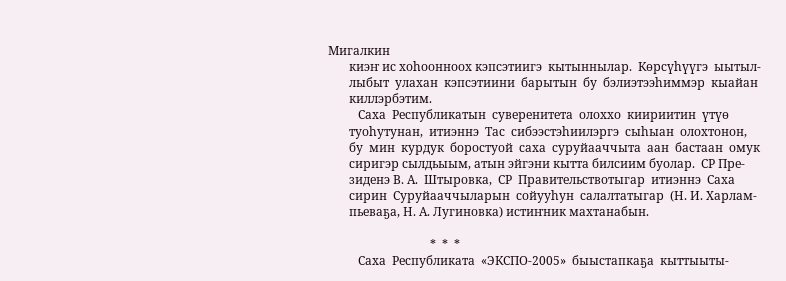Мигалкин
       киэҥ ис хоһоонноох кэпсэтиигэ  кытыннылар.  Көрсүһүүгэ  ыытыл-
       лыбыт  улахан  кэпсэтиини  барытын  бу  бэлиэтээһиммэр  кыайан
       киллэрбэтим.
          Саха  Республикатын  суверенитета  олоххо  киириитин  үтүө
       туоһутунан,  итиэннэ  Тас  сибээстэһиилэргэ  сыһыан  олохтонон,
       бу  мин  курдук  боростуой  саха  суруйааччыта  аан  бастаан  омук
       сиригэр сылдьыым, атын эйгэни кытта билсиим буолар.  СР Пре-
       зиденэ В. А.  Штыровка,  СР  Правительствотыгар  итиэннэ  Саха
       сирин  Суруйааччыларын  сойууһун  салалтатыгар  (Н. И. Харлам-
       пьеваҕа, Н. А. Лугиновка) истиҥник махтанабын.

                                  *  *  *
          Саха  Республиката  «ЭКСПО-2005»  быыстапкаҕа  кыттыыты-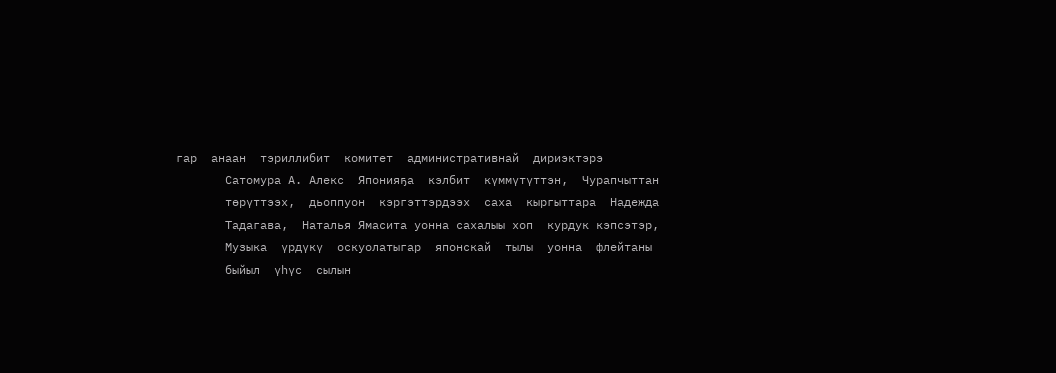гар  анаан  тэриллибит  комитет  административнай  дириэктэрэ
       Сатомура А. Алекс  Японияҕа  кэлбит  күммүтүттэн,  Чурапчыттан
       төрүттээх,  дьоппуон  кэргэттэрдээх  саха  кыргыттара  Надежда
       Тадагава,  Наталья Ямасита уонна сахалыы хоп  курдук кэпсэтэр,
       Музыка  үрдүкү  оскуолатыгар  японскай  тылы  уонна  флейтаны
       быйыл  үһүс  сылын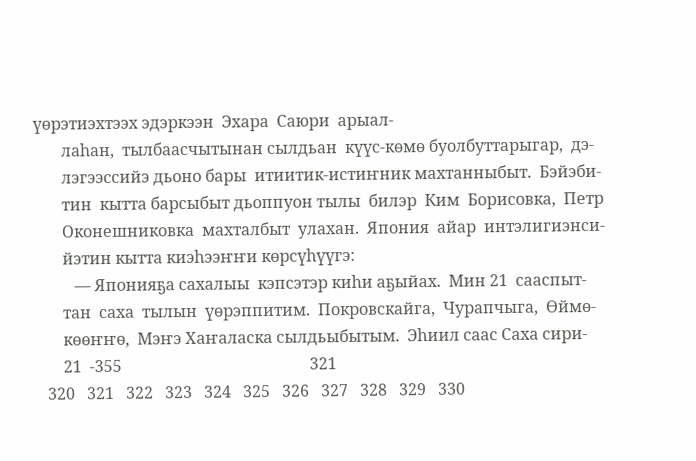үөрэтиэхтээх эдэркээн  Эхара  Саюри  арыал-
       лаһан,  тылбаасчытынан сылдьан  күүс-көмө буолбуттарыгар,  дэ-
       лэгээссийэ дьоно бары  итиитик-истиҥник махтанныбыт.  Бэйэби-
       тин  кытта барсыбыт дьоппуон тылы  билэр  Ким  Борисовка,  Петр
       Оконешниковка  махталбыт  улахан.  Япония  айар  интэлигиэнси-
       йэтин кытта киэһээҥҥи көрсүһүүгэ:
          — Японияҕа сахалыы  кэпсэтэр киһи аҕыйах.  Мин 21  сааспыт-
       тан  саха  тылын  үөрэппитим.  Покровскайга,  Чурапчыга,  Өймө-
       көөҥҥө,  Мэҥэ Хаҥаласка сылдьыбытым.  Эһиил саас Саха сири-
       21  -355                                               321
   320   321   322   323   324   325   326   327   328   329   330